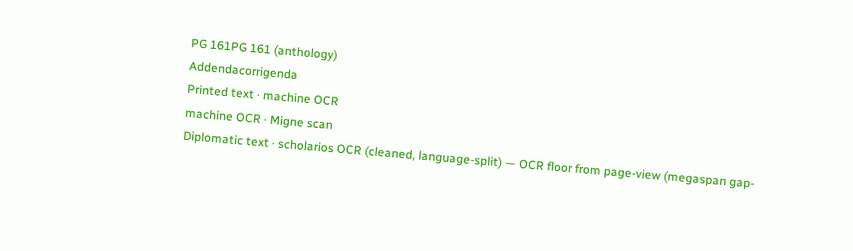PG 161PG 161 (anthology)
Addendacorrigenda
Printed text · machine OCR
machine OCR · Migne scan
Diplomatic text · scholarios OCR (cleaned, language-split) — OCR floor from page-view (megaspan gap-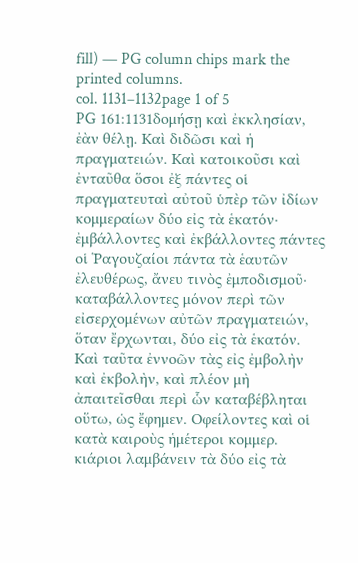fill) — PG column chips mark the printed columns.
col. 1131–1132page 1 of 5
PG 161:1131δομήσῃ καὶ ἐκκλησίαν, ἐὰν θέλῃ. Καὶ διδῶσι καὶ ἡ πραγματειών. Καὶ κατοικοῦσι καὶ ἐνταῦθα ὅσοι ἐξ πάντες οἱ πραγματευταὶ αὐτοῦ ὑπὲρ τῶν ἰδίων κομμεραίων δύο εἰς τὰ ἑκατόν· ἐμβάλλοντες καὶ ἐκβάλλοντες πάντες οἱ Ῥαγουζαίοι πάντα τὰ ἑαυτῶν ἐλευθέρως, ἄνευ τινὸς ἐμποδισμοῦ· καταβάλλοντες μόνον περὶ τῶν εἰσερχομένων αὐτῶν πραγματειών, ὅταν ἔρχωνται, δύο εἰς τὰ ἑκατόν. Καὶ ταῦτα ἐννοῶν τὰς εἰς ἐμβολὴν καὶ ἐκβολὴν, καὶ πλέον μὴ ἀπαιτεῖσθαι περὶ ὧν καταβέβληται οὕτω, ὡς ἔφημεν. Οφείλοντες καὶ οἱ κατὰ καιροὺς ἡμέτεροι κομμερ. κιάριοι λαμβάνειν τὰ δύο εἰς τὰ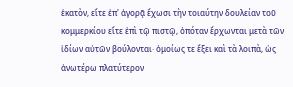ἑκατὸν, εἴτε ἐπ' ἀγορᾷ ἔχωσι τὴν τοιαύτην δουλείαν τοῦ κομμερκίου εἴτε ἐπὶ τῷ πιστῷ, ὁπόταν ἔρχωνται μετὰ τῶν ἰδίων αὐτῶν βούλονται· ὁμοίως τε ἕξει καὶ τὰ λοιπὰ, ὡς ἀνωτέρω πλατύτερον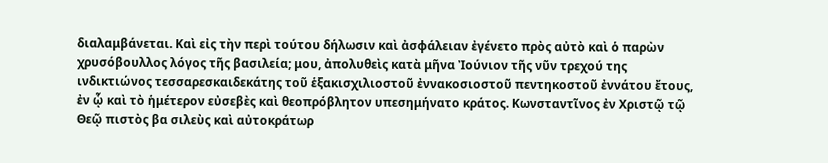διαλαμβάνεται. Καὶ εἰς τὴν περὶ τούτου δήλωσιν καὶ ἀσφάλειαν ἐγένετο πρὸς αὐτὸ καὶ ὁ παρὼν χρυσόβουλλος λόγος τῆς βασιλεία; μου, ἀπολυθεὶς κατὰ μῆνα Ἰούνιον τῆς νῦν τρεχού της ινδικτιώνος τεσσαρεσκαιδεκάτης τοῦ ἑξακισχιλιοστοῦ ἐννακοσιοστοῦ πεντηκοστοῦ ἐννάτου ἔτους, ἐν ᾧ καὶ τὸ ἡμέτερον εὐσεβὲς καὶ θεοπρόβλητον υπεσημήνατο κράτος. Κωνσταντῖνος ἐν Χριστῷ τῷ Θεῷ πιστὸς βα σιλεὺς καὶ αὐτοκράτωρ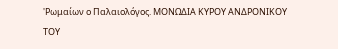'Ρωμαίων ο Παλαιολόγος. ΜΟΝΩΔΙΑ ΚΥΡΟΥ ΑΝΔΡΟΝΙΚΟΥ ΤΟΥ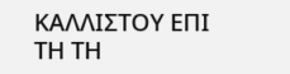ΚΑΛΛΙΣΤΟΥ ΕΠΙ ΤΗ ΤΗ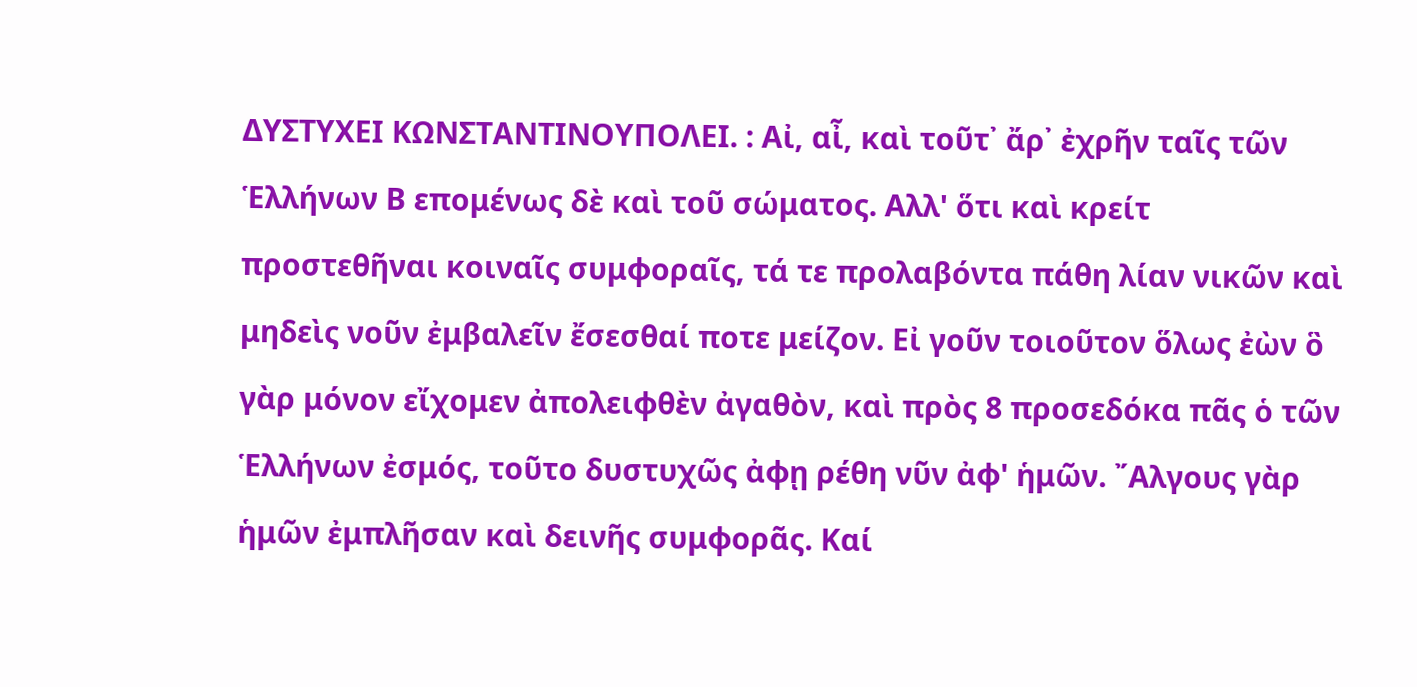ΔΥΣΤΥΧΕΙ ΚΩΝΣΤΑΝΤΙΝΟΥΠΟΛΕΙ. : Αἰ, αἶ, καὶ τοῦτ᾽ ἄρ᾽ ἐχρῆν ταῖς τῶν Ἑλλήνων Β επομένως δὲ καὶ τοῦ σώματος. Αλλ' ὅτι καὶ κρείτ προστεθῆναι κοιναῖς συμφοραῖς, τά τε προλαβόντα πάθη λίαν νικῶν καὶ μηδεὶς νοῦν ἐμβαλεῖν ἔσεσθαί ποτε μείζον. Εἰ γοῦν τοιοῦτον ὅλως ἐὼν ὃ γὰρ μόνον εἴχομεν ἀπολειφθὲν ἀγαθὸν, καὶ πρὸς 8 προσεδόκα πᾶς ὁ τῶν Ἑλλήνων ἐσμός, τοῦτο δυστυχῶς ἀφῃ ρέθη νῦν ἀφ' ἡμῶν. ῎Αλγους γὰρ ἡμῶν ἐμπλῆσαν καὶ δεινῆς συμφορᾶς. Καί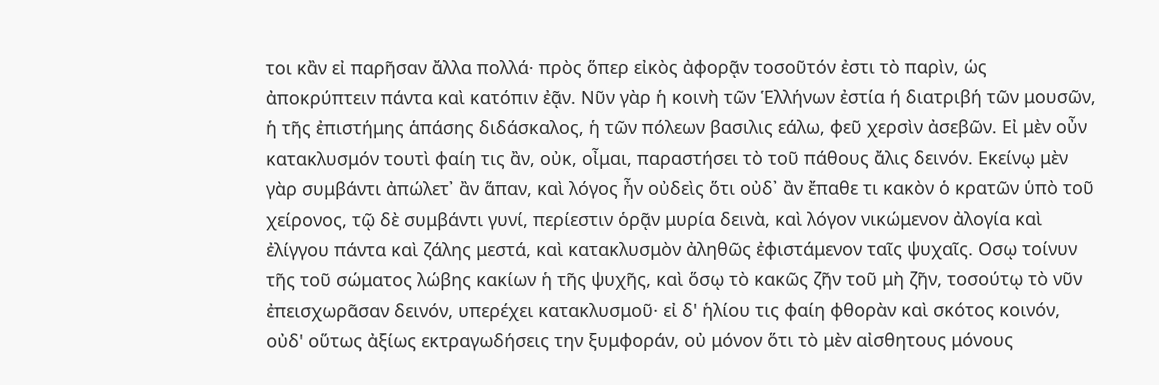τοι κἂν εἰ παρῆσαν ἄλλα πολλά· πρὸς ὅπερ εἰκὸς ἀφορᾷν τοσοῦτόν ἐστι τὸ παρὶν, ὡς ἀποκρύπτειν πάντα καὶ κατόπιν ἐᾷν. Νῦν γὰρ ἡ κοινὴ τῶν Ἑλλήνων ἐστία ή διατριβή τῶν μουσῶν, ἡ τῆς ἐπιστήμης ἁπάσης διδάσκαλος, ἡ τῶν πόλεων βασιλις εάλω, φεῦ χερσὶν ἀσεβῶν. Εἰ μὲν οὖν κατακλυσμόν τουτὶ φαίη τις ἂν, οὐκ, οἶμαι, παραστήσει τὸ τοῦ πάθους ἄλις δεινόν. Εκείνῳ μὲν γὰρ συμβάντι ἀπώλετ᾽ ἂν ἅπαν, καὶ λόγος ἦν οὐδεὶς ὅτι οὐδ᾽ ἂν ἔπαθε τι κακὸν ὁ κρατῶν ὑπὸ τοῦ χείρονος, τῷ δὲ συμβάντι γυνί, περίεστιν ὁρᾷν μυρία δεινὰ, καὶ λόγον νικώμενον ἀλογία καὶ ἐλίγγου πάντα καὶ ζάλης μεστά, καὶ κατακλυσμὸν ἀληθῶς ἐφιστάμενον ταῖς ψυχαῖς. Οσῳ τοίνυν τῆς τοῦ σώματος λώβης κακίων ἡ τῆς ψυχῆς, καὶ ὅσῳ τὸ κακῶς ζῆν τοῦ μὴ ζῆν, τοσούτῳ τὸ νῦν ἐπεισχωρᾶσαν δεινόν, υπερέχει κατακλυσμοῦ· εἰ δ' ἡλίου τις φαίη φθορὰν καὶ σκότος κοινόν, οὐδ' οὕτως ἀξίως εκτραγωδήσεις την ξυμφοράν, οὐ μόνον ὅτι τὸ μὲν αἰσθητους μόνους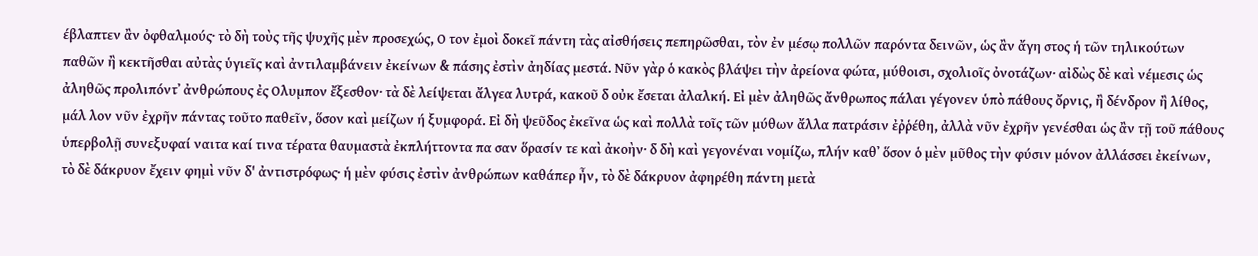έβλαπτεν ἂν ὀφθαλμούς· τὸ δὴ τοὺς τῆς ψυχῆς μὲν προσεχώς, Ο τον ἐμοὶ δοκεῖ πάντη τὰς αἰσθήσεις πεπηρῶσθαι, τὸν ἐν μέσῳ πολλῶν παρόντα δεινῶν, ὡς ἂν ἄγη στος ἡ τῶν τηλικούτων παθῶν ἢ κεκτῆσθαι αὐτὰς ὑγιεῖς καὶ ἀντιλαμβάνειν ἐκείνων & πάσης ἐστὶν ἀηδίας μεστά. Νῦν γὰρ ὁ κακὸς βλάψει τὴν ἀρείονα φώτα, μύθοισι, σχολιοῖς ὀνοτάζων· αἰδὼς δὲ καὶ νέμεσις ὡς ἀληθῶς προλιπόντ᾽ ἀνθρώπους ἐς Ολυμπον ἔξεσθον· τὰ δὲ λείψεται ἄλγεα λυτρά, κακοῦ δ οὐκ ἔσεται ἀλαλκή. Εἰ μὲν ἀληθῶς ἄνθρωπος πάλαι γέγονεν ὑπὸ πάθους ὄρνις, ἢ δένδρον ἢ λίθος, μάλ λον νῦν ἐχρῆν πάντας τοῦτο παθεῖν, ὅσον καὶ μείζων ή ξυμφορά. Εἰ δὴ ψεῦδος ἐκεῖνα ὡς καὶ πολλὰ τοῖς τῶν μύθων ἄλλα πατράσιν ἐῤῥέθη, ἀλλὰ νῦν ἐχρῆν γενέσθαι ὡς ἂν τῇ τοῦ πάθους ὑπερβολῇ συνεξυφαί ναιτα καί τινα τέρατα θαυμαστὰ ἐκπλήττοντα πα σαν ὅρασίν τε καὶ ἀκοὴν· δ δὴ καὶ γεγονέναι νομίζω, πλήν καθ᾽ ὅσον ὁ μὲν μῦθος τὴν φύσιν μόνον ἀλλάσσει ἐκείνων, τὸ δὲ δάκρυον ἔχειν φημὶ νῦν δ' ἀντιστρόφως· ἡ μὲν φύσις ἐστὶν ἀνθρώπων καθάπερ ἦν, τὸ δὲ δάκρυον ἀφηρέθη πάντη μετὰ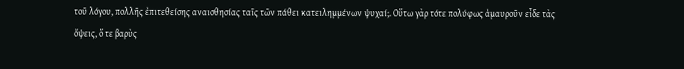τοῦ λόγου, πολλῆς ἐπιτεθείσης αναισθησίας ταῖς τῶν πάθει κατειλημμένων ψυχαί;. Οὕτω γὰρ τότε πολύφως ἀμαυροῦν εἶδε τὰς ὄψεις, ὅ τε βαρὺς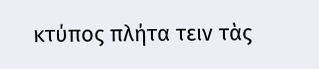κτύπος πλήτα τειν τὰς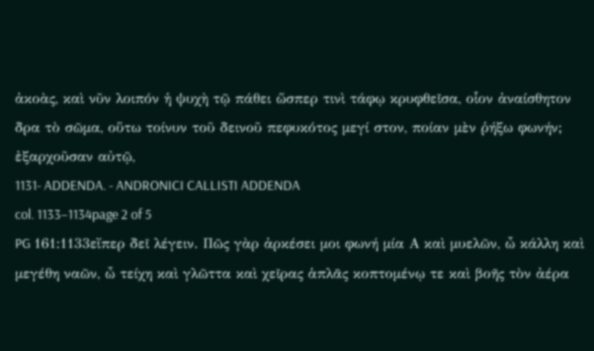ἀκοὰς, καὶ νῦν λοιπόν ἡ ψυχὴ τῷ πάθει ὥσπερ τινὶ τάφῳ κρυφθεῖσα, οἷον ἀναίσθητον δρα τὸ σῶμα, οὕτω τοίνυν τοῦ δεινοῦ πεφυκότος μεγί στον, ποίαν μὲν ῥήξω φωνήν; ἐξαρχοῦσαν αὐτῷ,
1131- ADDENDA. - ANDRONICI CALLISTI ADDENDA
col. 1133–1134page 2 of 5
PG 161:1133εἴπερ δεῖ λέγειν. Πῶς γὰρ ἀρκέσει μοι φωνή μία Α καὶ μυελῶν, ὦ κάλλη καὶ μεγέθη ναῶν, ὦ τείχη καὶ γλῶττα καὶ χεῖρας ἁπλᾶς κοπτομένῳ τε καὶ βοῆς τὸν ἀέρα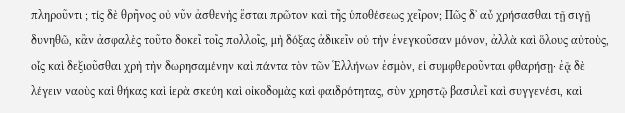πληροῦντι ; τίς δὲ θρῆνος οὐ νῦν ἀσθενὴς ἔσται πρῶτον καὶ τῆς ὑποθέσεως χεῖρον; Πῶς δ᾽ αὖ χρήσασθαι τῇ σιγῇ δυνηθῶ, κἂν ἀσφαλὲς τοῦτο δοκεῖ τοῖς πολλοῖς, μὴ δόξας ἀδικεῖν οὐ τὴν ἐνεγκοῦσαν μόνον, ἀλλὰ καὶ ὅλους αὐτοὺς, οἷς καὶ δεξιοῦσθαι χρὴ τὴν δωρησαμένην καὶ πάντα τὸν τῶν Ἑλλήνων ἐσμὸν, εἰ συμφθεροῦνται φθαρήσῃ· ἐᾷ δὲ λέγειν ναοὺς καὶ θήκας καὶ ἱερὰ σκεύη καὶ οἰκοδομὰς καὶ φαιδρότητας, σὺν χρηστῷ βασιλεῖ καὶ συγγενέσι, καὶ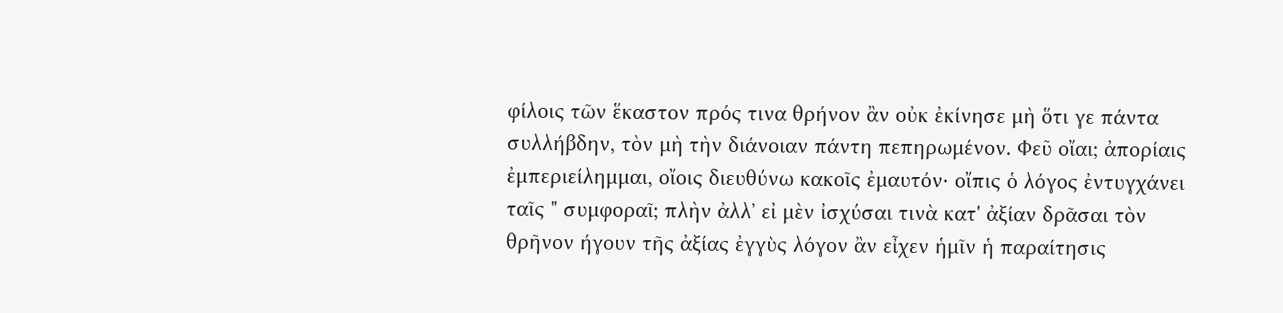φίλοις τῶν ἕκαστον πρός τινα θρήνον ἂν οὐκ ἐκίνησε μὴ ὅτι γε πάντα συλλήβδην, τὸν μὴ τὴν διάνοιαν πάντη πεπηρωμένον. Φεῦ οἴαι; ἀπορίαις ἐμπεριείλημμαι, οἴοις διευθύνω κακοῖς ἐμαυτόν· οἴπις ὁ λόγος ἐντυγχάνει ταῖς " συμφοραῖ; πλὴν ἀλλ᾽ εἰ μὲν ἰσχύσαι τινὰ κατ' ἀξίαν δρᾶσαι τὸν θρῆνον ήγουν τῆς ἀξίας ἐγγὺς λόγον ἂν εἶχεν ἡμῖν ἡ παραίτησις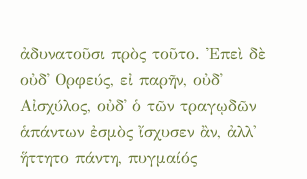ἀδυνατοῦσι πρὸς τοῦτο. Ἐπεὶ δὲ οὐδ᾽ Ορφεύς, εἰ παρῆν, οὐδ᾽ Αἰσχύλος, οὐδ᾽ ὁ τῶν τραγῳδῶν ἁπάντων ἐσμὸς ἴσχυσεν ἂν, ἀλλ' ἥττητο πάντη, πυγμαίός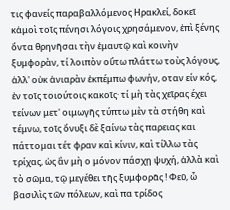τις φανείς παραβαλλόμενος Ηρακλεί, δοκεῖ κἀμοὶ τοῖς πένησι λόγοις χρησάμενον, ἐπὶ ξένης ὄντα θρηνῆσαι τὴν ἐμαυτῷ καὶ κοινὴν ξυμφορὰν, τί λοιπὸν οὕτω πλάττω τοὺς λόγους, ἀλλ' οὐκ ἀνιαρὰν ἐκπέμπω φωνήν, οταν είν κός, ἐν τοῖς τοιούτοις κακοῖς· τί μὴ τὰς χεῖρας έχει τείνων μετ' οιμωγῆς τύπτω μὲν τὰ στήθη καὶ τέμνω, τοῖς ὄνυξι δὲ ξαίνω τὰς παρειας και πάττομαι τέτ φραν καὶ κίνιν, καὶ τίλλω τὰς τρίχας, ὡς ἂν μὴ ο μόνον πάσχῃ ψυχή, ἀλλὰ καὶ τὸ σῶμα, τῷ μεγέθει τῆς ξυμφορᾶς ! Φεῦ, ὦ βασιλὶς τῶν πόλεων, καὶ πα τρίδος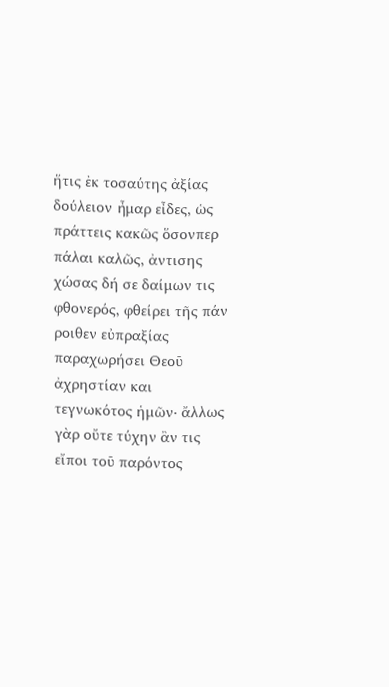ἥτις ἐκ τοσαύτης ἀξίας δούλειον ἦμαρ εἶδες, ὡς πράττεις κακῶς ὅσονπερ πάλαι καλῶς, ἀντισης χώσας δή σε δαίμων τις φθονερός, φθείρει τῆς πάν ροιθεν εὐπραξίας παραχωρήσει Θεοῦ ἀχρηστίαν και τεγνωκότος ἡμῶν· ἄλλως γὰρ οὔτε τύχην ἂν τις εἴποι τοῦ παρόντος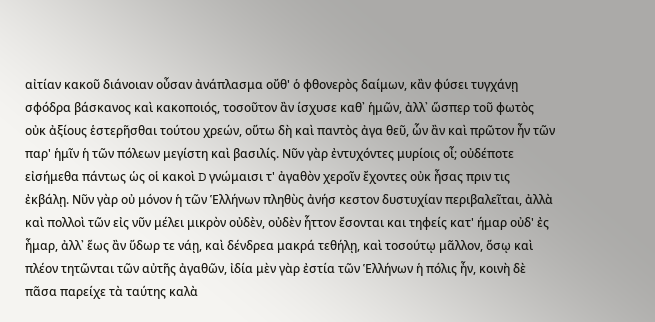αἰτίαν κακοῦ διάνοιαν οὖσαν ἀνάπλασμα οὔθ' ὁ φθονερὸς δαίμων, κἂν φύσει τυγχάνῃ σφόδρα βάσκανος καὶ κακοποιός, τοσοῦτον ἂν ίσχυσε καθ᾿ ἡμῶν, ἀλλ᾿ ὥσπερ τοῦ φωτὸς οὐκ ἀξίους ἑστερῆσθαι τούτου χρεών, οὕτω δὴ καὶ παντὸς ἀγα θεῦ, ὧν ἂν καὶ πρῶτον ἦν τῶν παρ' ἡμῖν ἡ τῶν πόλεων μεγίστη καὶ βασιλίς. Νῦν γὰρ ἐντυχόντες μυρίοις οἶ; οὐδέποτε εἰσήμεθα πάντως ὡς οἱ κακοὶ D γνώμαισι τ' ἀγαθὸν χεροῖν ἔχοντες οὐκ ἦσας πριν τις ἐκβάλῃ. Νῦν γὰρ οὐ μόνον ἡ τῶν Ἑλλήνων πληθὺς ἀνήσ κεστον δυστυχίαν περιβαλεῖται, ἀλλὰ καὶ πολλοὶ τῶν εἰς νῦν μέλει μικρὸν οὐδὲν, οὐδὲν ἧττον ἔσονται και τηφείς κατ' ήμαρ οὐδ' ἐς ἦμαρ, ἀλλ᾽ ἕως ἂν ὕδωρ τε νάῃ, καὶ δένδρεα μακρά τεθήλῃ, καὶ τοσούτῳ μᾶλλον, ὅσῳ καὶ πλέον τητῶνται τῶν αὐτῆς ἀγαθῶν, ἰδία μὲν γὰρ ἐστία τῶν Ἑλλήνων ἡ πόλις ἦν, κοινὴ δὲ πᾶσα παρείχε τὰ ταύτης καλὰ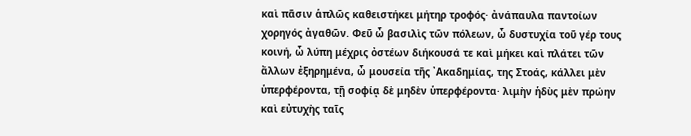καὶ πᾶσιν ἁπλῶς καθειστήκει μήτηρ τροφός· ἀνάπαυλα παντοίων χορηγός ἀγαθῶν. Φεῦ ὦ βασιλὶς τῶν πόλεων, ὦ δυστυχία τοῦ γέρ τους κοινή, ὦ λύπη μέχρις ὀστέων διήκουσά τε καὶ μήκει καὶ πλάτει τῶν ἄλλων ἐξηρημένα, ὦ μουσεία τῆς ᾿Ακαδημίας, της Στοάς, κάλλει μὲν ὑπερφέροντα, τῇ σοφίᾳ δὲ μηδὲν ὑπερφέροντα· λιμὴν ἡδὺς μὲν πρώην καὶ εὐτυχὴς ταῖς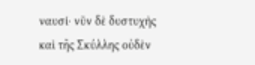ναυσί· νῦν δὲ δυστυχὴς καὶ τῆς Σκύλλης οὐδὲν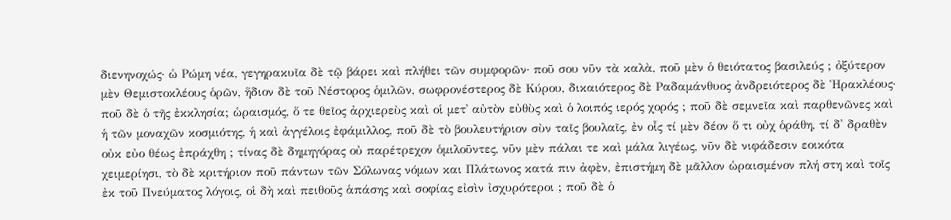διενηνοχώς· ὡ Ρώμη νέα, γεγηρακυῖα δὲ τῷ βάρει καὶ πλήθει τῶν συμφορῶν· ποῦ σου νῦν τὰ καλὰ, ποῦ μὲν ὁ θειότατος βασιλεύς ; ὀξύτερον μὲν Θεμιστοκλέους ὁρῶν, ἥδιον δὲ τοῦ Νέστορος ὁμιλῶν, σωφρονέστερος δὲ Κύρου, δικαιότερος δὲ Ραδαμάνθυος ἀνδρειότερος δὲ Ἡρακλέους· ποῦ δὲ ὁ τῆς ἐκκλησία; ὡραισμός, ὅ τε θεῖος ἀρχιερεὺς καὶ οἱ μετ᾿ αὐτὸν εὐθὺς καὶ ὁ λοιπός ιερός χορός ; ποῦ δὲ σεμνεῖα καὶ παρθενῶνες καὶ ἡ τῶν μοναχῶν κοσμιότης, ἡ καὶ ἀγγέλοις ἐφάμιλλος, ποῦ δὲ τὸ βουλευτήριον σὺν ταῖς βουλαῖς, ἐν οἷς τί μὲν δέον ὅ τι οὐχ ὁράθη, τί δ' δραθὲν οὐκ εὐο θέως ἐπράχθη ; τίνας δὲ δημηγόρας οὐ παρέτρεχον ὁμιλοῦντες, νῦν μὲν πάλαι τε καὶ μάλα λιγέως, νῦν δὲ νιφάδεσιν εοικότα χειμερίησι, τὸ δὲ κριτήριον ποῦ πάντων τῶν Σόλωνας νόμων και Πλάτωνος κατά πιν ἀφὲν, ἐπιστήμη δὲ μᾶλλον ὡραισμένον πλή στη καὶ τοῖς ἐκ τοῦ Πνεύματος λόγοις, οἱ δὴ καὶ πειθοῦς ἁπάσης καὶ σοφίας εἰσὶν ἰσχυρότεροι ; ποῦ δὲ ὁ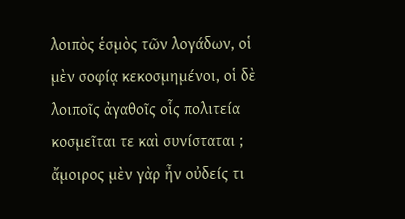λοιπὸς ἑσμὸς τῶν λογάδων, οἱ μὲν σοφίᾳ κεκοσμημένοι, οἱ δὲ λοιποῖς ἀγαθοῖς οἷς πολιτεία κοσμεῖται τε καὶ συνίσταται ; ἄμοιρος μὲν γὰρ ἦν οὐδείς τι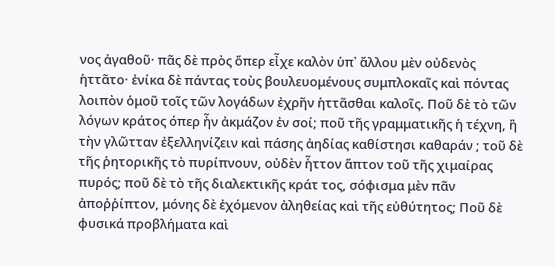νος ἀγαθοῦ· πᾶς δὲ πρὸς ὅπερ εἶχε καλὸν ὑπ᾽ ἄλλου μὲν οὐδενὸς ἡττᾶτο· ἐνίκα δὲ πάντας τοὺς βουλευομένους συμπλοκαῖς καὶ πόντας λοιπὸν ὁμοῦ τοῖς τῶν λογάδων ἐχρῆν ἡττᾶσθαι καλοῖς. Ποῦ δὲ τὸ τῶν λόγων κράτος όπερ ἦν ἀκμάζον ἐν σοί; ποῦ τῆς γραμματικῆς ἡ τέχνη, ἢ τὴν γλῶτταν ἐξελληνίζειν καὶ πάσης ἀηδίας καθίστησι καθαράν ; τοῦ δὲ τῆς ῥητορικῆς τὸ πυρίπνουν, οὐδὲν ἧττον ἅπτον τοῦ τῆς χιμαίρας πυρός; ποῦ δὲ τὸ τῆς διαλεκτικῆς κράτ τος, σόφισμα μὲν πᾶν ἀποῤῥίπτον, μόνης δὲ ἐχόμενον ἀληθείας καὶ τῆς εὐθύτητος; Ποῦ δὲ φυσικά προβλήματα καὶ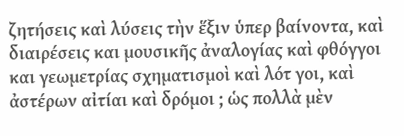ζητήσεις καὶ λύσεις τὴν ἕξιν ὑπερ βαίνοντα, καὶ διαιρέσεις και μουσικῆς ἀναλογίας καὶ φθόγγοι και γεωμετρίας σχηματισμοὶ καὶ λότ γοι, καὶ ἀστέρων αἰτίαι καὶ δρόμοι ; ὡς πολλὰ μὲν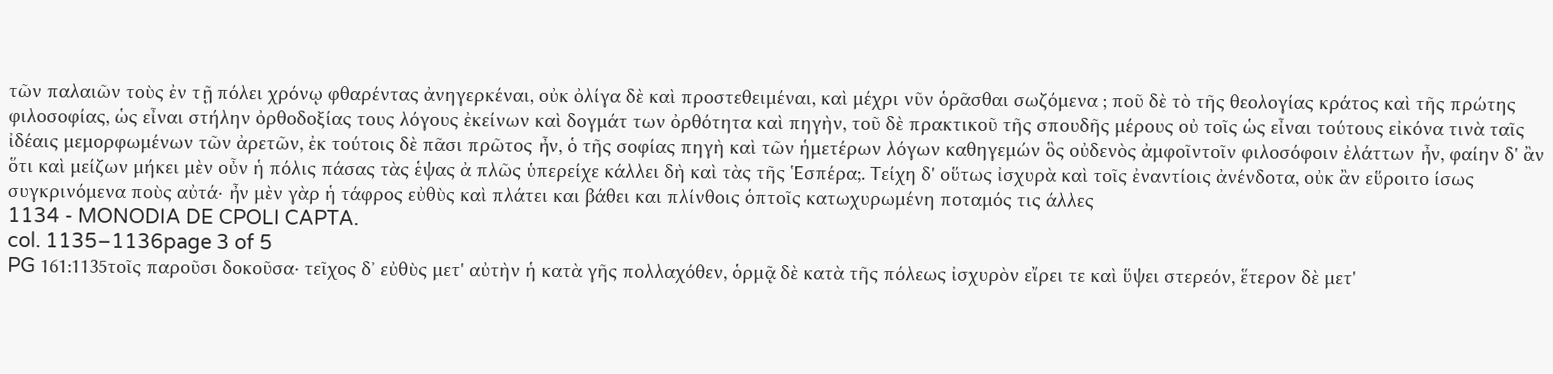τῶν παλαιῶν τοὺς ἐν τῇ πόλει χρόνῳ φθαρέντας ἀνηγερκέναι, οὐκ ὀλίγα δὲ καὶ προστεθειμέναι, καὶ μέχρι νῦν ὁρᾶσθαι σωζόμενα ; ποῦ δὲ τὸ τῆς θεολογίας κράτος καὶ τῆς πρώτης φιλοσοφίας, ὡς εἶναι στήλην ὀρθοδοξίας τους λόγους ἐκείνων καὶ δογμάτ των ὀρθότητα καὶ πηγὴν, τοῦ δὲ πρακτικοῦ τῆς σπουδῆς μέρους οὐ τοῖς ὡς εἶναι τούτους εἰκόνα τινὰ ταῖς ἰδέαις μεμορφωμένων τῶν ἀρετῶν, ἐκ τούτοις δὲ πᾶσι πρῶτος ἦν, ὁ τῆς σοφίας πηγὴ καὶ τῶν ἡμετέρων λόγων καθηγεμών ὃς οὐδενὸς ἀμφοῖντοῖν φιλοσόφοιν ἐλάττων ἦν, φαίην δ' ἂν ὅτι καὶ μείζων μήκει μὲν οὖν ἡ πόλις πάσας τὰς ἑψας ἀ πλῶς ὑπερείχε κάλλει δὴ καὶ τὰς τῆς ῾Εσπέρα;. Τείχη δ' οὕτως ἰσχυρὰ καὶ τοῖς ἐναντίοις ἀνένδοτα, οὐκ ἂν εὕροιτο ίσως συγκρινόμενα ποὺς αὐτά· ἦν μὲν γὰρ ἡ τάφρος εὐθὺς καὶ πλάτει και βάθει και πλίνθοις ὁπτοῖς κατωχυρωμένη ποταμός τις άλλες
1134 - MONODIA DE CPOLI CAPTA.
col. 1135–1136page 3 of 5
PG 161:1135τοῖς παροῦσι δοκοῦσα· τεῖχος δ᾽ εὐθὺς μετ' αὐτὴν ἡ κατὰ γῆς πολλαχόθεν, ὁρμᾷ δὲ κατὰ τῆς πόλεως ἰσχυρὸν εἴρει τε καὶ ὕψει στερεόν, ἕτερον δὲ μετ'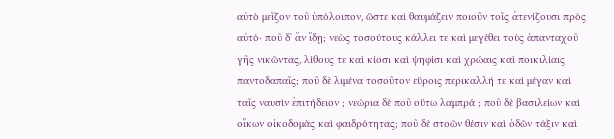αὐτὸ μεῖζον τοῦ ὑπόλοιπον, ὥστε καὶ θαυμάζειν ποιοῦν τοῖς ἀτενίζουσι πρὸς αὐτό· ποῦ δ᾽ ἂν ἴδῃ; νεὼς τοσούτους κάλλει τε καὶ μεγέθει τοὺς ἁπανταχοῦ γῆς νικῶντας, λίθους τε καὶ κίοσι καὶ ψηφίσι καὶ χρώαις καὶ ποικιλίαις παντοδαπαῖς; ποῦ δὲ λιμένα τοσοῦτον εὕροις περικαλλή τε καὶ μέγαν καὶ ταῖς ναυσὶν ἐπιτήδειον ; νεώρια δὲ ποῦ οὕτω λαμπρά ; ποῦ δὲ βασιλείων καὶ οἴκων οἰκοδομὰς καὶ φαιδρότητας; ποῦ δὲ στοῶν θέσιν καὶ ὁδῶν τάξιν καὶ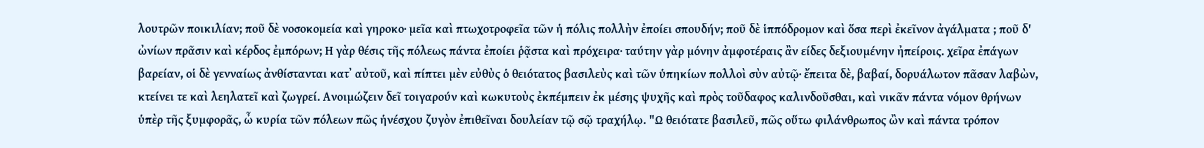λουτρῶν ποικιλίαν; ποῦ δὲ νοσοκομεία καὶ γηροκο· μεῖα καὶ πτωχοτροφεῖα τῶν ἡ πόλις πολλὴν ἐποίει σπουδήν; ποῦ δὲ ἱππόδρομον καὶ ὅσα περὶ ἐκεῖνον ἀγάλματα ; ποῦ δ' ὠνίων πρᾶσιν καὶ κέρδος ἐμπόρων; Η γὰρ θέσις τῆς πόλεως πάντα ἐποίει ῥᾷστα καὶ πρόχειρα· ταύτην γὰρ μόνην ἀμφοτέραις ἂν είδες δεξιουμένην ἠπείροις. χεῖρα ἐπάγων βαρείαν, οἱ δὲ γενναίως ἀνθίστανται κατ᾿ αὐτοῦ, καὶ πίπτει μὲν εὐθὺς ὁ θειότατος βασιλεὺς καὶ τῶν ὑπηκίων πολλοὶ σὺν αὐτῷ· ἔπειτα δὲ, βαβαί, δορυάλωτον πᾶσαν λαβὼν, κτείνει τε καὶ λεηλατεῖ καὶ ζωγρεί. Ανοιμώζειν δεῖ τοιγαρούν καὶ κωκυτοὺς ἐκπέμπειν ἐκ μέσης ψυχῆς καὶ πρὸς τοῦδαφος καλινδοῦσθαι, καὶ νικᾶν πάντα νόμον θρήνων ὑπὲρ τῆς ξυμφορᾶς, ὦ κυρία τῶν πόλεων πῶς ἡνέσχου ζυγὸν ἐπιθεῖναι δουλείαν τῷ σῷ τραχήλῳ. "Ω θειότατε βασιλεῦ, πῶς οὕτω φιλάνθρωπος ὢν καὶ πάντα τρόπον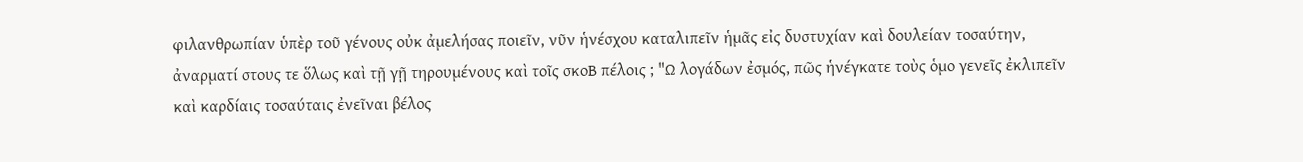φιλανθρωπίαν ὑπὲρ τοῦ γένους οὐκ ἀμελήσας ποιεῖν, νῦν ἡνέσχου καταλιπεῖν ἡμᾶς εἰς δυστυχίαν καὶ δουλείαν τοσαύτην, ἀναρματί στους τε ὅλως καὶ τῇ γῇ τηρουμένους καὶ τοῖς σκοΒ πέλοις ; "Ω λογάδων ἐσμός, πῶς ἡνέγκατε τοὺς ὁμο γενεῖς ἐκλιπεῖν καὶ καρδίαις τοσαύταις ἐνεῖναι βέλος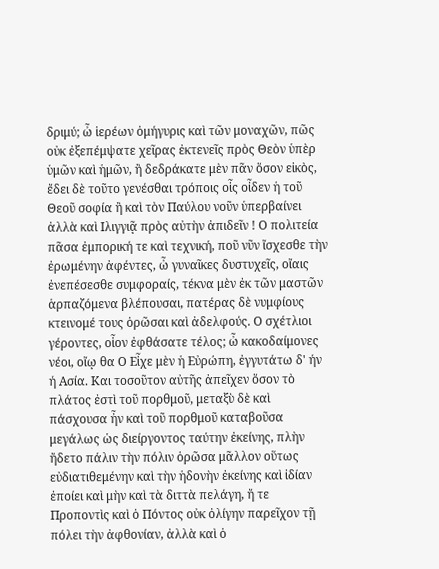δριμύ; ὦ ἱερέων ὁμήγυρις καὶ τῶν μοναχῶν, πῶς οὐκ ἐξεπέμψατε χεῖρας ἐκτενεῖς πρὸς Θεὸν ὑπὲρ ὑμῶν καὶ ἡμῶν, ἢ δεδράκατε μὲν πᾶν ὅσον εἰκὸς, ἔδει δὲ τοῦτο γενέσθαι τρόποις οἷς οἶδεν ἡ τοῦ Θεοῦ σοφία ἢ καὶ τὸν Παύλου νοῦν ὑπερβαίνει ἀλλὰ καὶ Ιλιγγιᾷ πρὸς αὐτὴν ἀπιδεῖν ! Ο πολιτεία πᾶσα ἐμπορική τε καὶ τεχνική, ποῦ νῦν ἴσχεσθε τὴν ἐρωμένην ἀφέντες, ὦ γυναῖκες δυστυχεῖς, οἴαις ἐνεπέσεσθε συμφοραίς, τέκνα μὲν ἐκ τῶν μαστῶν ἁρπαζόμενα βλέπουσαι, πατέρας δὲ νυμφίους κτεινομέ τους ὁρῶσαι καὶ ἀδελφούς. Ο σχέτλιοι γέροντες, οἷον ἐφθάσατε τέλος; ὦ κακοδαίμονες νέοι, οἴῳ θα Ο Εἶχε μὲν ἡ Εὐρώπη, ἐγγυτάτω δ' ήν ή Ασία. Και τοσοῦτον αὐτῆς ἀπεῖχεν ὅσον τὸ πλάτος ἐστὶ τοῦ πορθμοῦ, μεταξὺ δὲ καὶ πάσχουσα ἦν καὶ τοῦ πορθμοῦ καταβοῦσα μεγάλως ὡς διείργοντος ταύτην ἐκείνης, πλὴν ἤδετο πάλιν τὴν πόλιν ὁρῶσα μᾶλλον οὕτως εὐδιατιθεμένην καὶ τὴν ἡδονὴν ἐκείνης καὶ ἰδίαν ἐποίει καὶ μὴν καὶ τὰ διττὰ πελάγη, ἤ τε Προποντὶς καὶ ὁ Πόντος οὐκ ὀλίγην παρεῖχον τῇ πόλει τὴν ἀφθονίαν, ἀλλὰ καὶ ὁ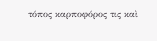τόπος καρποφόρος τις καὶ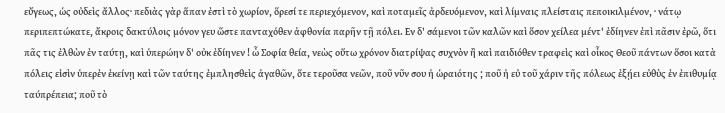εὔγεως, ὡς οὐδεὶς ἄλλος· πεδιὰς γὰρ ἅπαν ἐστὶ τὸ χωρίον, ὅρεσί τε περιεχόμενον, καὶ ποταμεῖς ἀρδευόμενον, καὶ λίμναις πλείσταις πεποικιλμένον, · νάτῳ περιπεπτώκατε, ἄκροις δακτύλοις μόνον γευ ὥστε πανταχόθεν ἀφθονία παρῆν τῇ πόλει. Εν δ' σάμενοι τῶν καλῶν καὶ ὅσον χείλεα μέντ' ἐδίηνεν ἐπὶ πᾶσιν ἐρῶ, ὅτι πᾶς τις ἐλθὼν ἐν ταύτῃ, καὶ ὑπερώην δ' οὐκ ἐδίηνεν ! ὦ Σοφία θεία, νεὼς οὕτω χρόνον διατρίψας συχνὸν ἢ καὶ παιδιόθεν τραφεὶς καὶ οἶκος Θεοῦ πάντων ὅσοι κατὰ πόλεις εἰσὶν ὑπερἐν ἐκείνῃ καὶ τῶν ταύτης ἐμπλησθεὶς ἀγαθῶν, ὅτε τεροῦσα νεῶν, ποῦ νῦν σου ἡ ὡραιότης ; ποῦ ἡ εὐ τοῦ χάριν τῆς πόλεως ἐξῄει εὐθὺς ἐν ἐπιθυμίᾳ ταύπρέπεια; ποῦ τὸ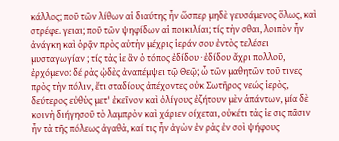κάλλος; ποῦ τῶν λίθων αἱ διαύτης ἦν ὥσπερ μηδὲ γευσάμενος ὅλως, καὶ στρέφε. γειαι; ποῦ τῶν ψηφίδων αἱ ποικιλίαι; τίς τὴν σθαι, λοιπὸν ἦν ἀνάγκη καὶ ὁρᾷν πρὸς αὐτὴν μέχρις ἱεράν σου ἐντὸς τελέσει μυσταγωγίαν ; τίς τὰς ἱε ἂν ὁ τόπος ἐδίδου · ἐδίδου ἄχρι πολλοῦ, ἐρχόμενο: δέ ρὰς ᾠδὲς ἀναπέμψει τῷ Θεῷ; ὦ τῶν μαθητῶν τοῦ τινες πρὸς τὴν πόλιν, ἔτι σταδίους ἀπέχοντες οὐκ Σωτῆρος νεώς ἱερὸς, δεύτερος εὐθὺς μετ' ἐκεῖνον καὶ ὀλίγους ἐζήτουν μὲν ἁπάντων, μία δὲ κοινὴ διήγησοῦ τὸ λαμπρὸν καὶ χάριεν οίχεται, οὐκέτι τὰς ἱε σις πᾶσιν ἦν τὰ τῆς πόλεως ἀγαθὰ, καί τις ἦν ἀγὼν ἐν ρὰς ἐν σοὶ ψήφους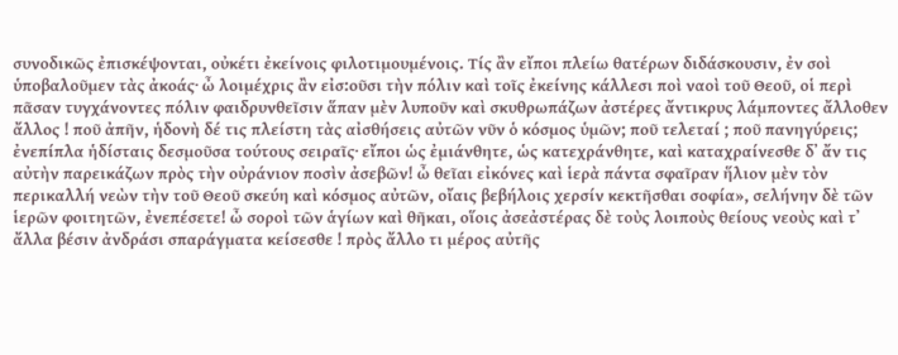συνοδικῶς ἐπισκέψονται, οὐκέτι ἐκείνοις φιλοτιμουμένοις. Τίς ἂν εἴποι πλείω θατέρων διδάσκουσιν, ἐν σοὶ ὑποβαλοῦμεν τὰς ἀκοάς· ὦ λοιμέχρις ἂν εἰσ:οῦσι τὴν πόλιν καὶ τοῖς ἐκείνης κάλλεσι ποὶ ναοὶ τοῦ Θεοῦ, οἱ περὶ πᾶσαν τυγχάνοντες πόλιν φαιδρυνθεῖσιν ἅπαν μὲν λυποῦν καὶ σκυθρωπάζων ἀστέρες ἄντικρυς λάμποντες ἄλλοθεν ἄλλος ! ποῦ ἀπῆν, ἡδονὴ δέ τις πλείστη τὰς αἰσθήσεις αὐτῶν νῦν ὁ κόσμος ὑμῶν; ποῦ τελεταί ; ποῦ πανηγύρεις; ἐνεπίπλα ἡδίσταις δεσμοῦσα τούτους σειραῖς· εἴποι ὡς ἐμιάνθητε, ὡς κατεχράνθητε, καὶ καταχραίνεσθε δ᾽ ἄν τις αὐτὴν παρεικάζων πρὸς τὴν οὐράνιον ποσὶν ἀσεβῶν! ὦ θεῖαι εἰκόνες καὶ ἱερὰ πάντα σφαῖραν ἥλιον μὲν τὸν περικαλλή νεὼν τὴν τοῦ Θεοῦ σκεύη καὶ κόσμος αὐτῶν, οἴαις βεβήλοις χερσίν κεκτῆσθαι σοφία», σελήνην δὲ τῶν ἱερῶν φοιτητῶν, ἐνεπέσετε! ὦ σοροὶ τῶν ἁγίων καὶ θῆκαι, οἵοις ἀσεἀστέρας δὲ τοὺς λοιποὺς θείους νεοὺς καὶ τ᾿ ἄλλα βέσιν ἀνδράσι σπαράγματα κείσεσθε ! πρὸς ἄλλο τι μέρος αὐτῆς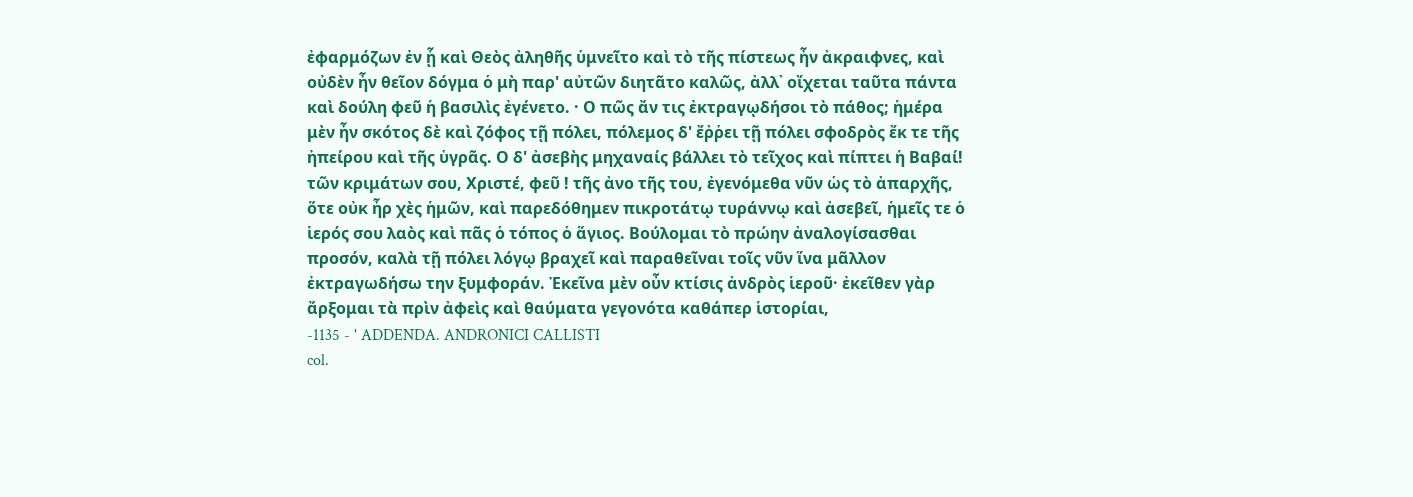ἐφαρμόζων ἐν ᾗ καὶ Θεὸς ἀληθῆς ὑμνεῖτο καὶ τὸ τῆς πίστεως ἦν ἀκραιφνες, καὶ οὐδὲν ἦν θεῖον δόγμα ὁ μὴ παρ' αὐτῶν διητᾶτο καλῶς, ἀλλ᾽ οἴχεται ταῦτα πάντα καὶ δούλη φεῦ ἡ βασιλὶς ἐγένετο. · Ο πῶς ἄν τις ἐκτραγῳδήσοι τὸ πάθος; ἡμέρα μὲν ἦν σκότος δὲ καὶ ζόφος τῇ πόλει, πόλεμος δ' ἔῤῥει τῇ πόλει σφοδρὸς ἔκ τε τῆς ἠπείρου καὶ τῆς ὑγρᾶς. Ο δ' ἀσεβὴς μηχαναίς βάλλει τὸ τεῖχος καὶ πίπτει ἡ Βαβαί! τῶν κριμάτων σου, Χριστέ, φεῦ ! τῆς ἀνο τῆς του, ἐγενόμεθα νῦν ὡς τὸ ἀπαρχῆς, ὅτε οὐκ ἦρ χὲς ἡμῶν, καὶ παρεδόθημεν πικροτάτῳ τυράννῳ καὶ ἀσεβεῖ, ἡμεῖς τε ὁ ἱερός σου λαὸς καὶ πᾶς ὁ τόπος ὁ ἅγιος. Βούλομαι τὸ πρώην ἀναλογίσασθαι προσόν, καλὰ τῇ πόλει λόγῳ βραχεῖ καὶ παραθεῖναι τοῖς νῦν ἵνα μᾶλλον ἐκτραγωδήσω την ξυμφοράν. Ἐκεῖνα μὲν οὖν κτίσις ἀνδρὸς ἱεροῦ· ἐκεῖθεν γὰρ ἄρξομαι τὰ πρὶν ἀφεὶς καὶ θαύματα γεγονότα καθάπερ ἱστορίαι,
-1135 - ' ADDENDA. ANDRONICI CALLISTI
col.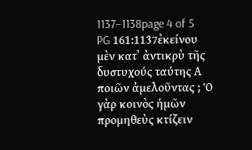1137–1138page 4 of 5
PG 161:1137ἐκείνου μὲν κατ᾿ ἀντικρὺ τῆς δυστυχούς ταύτης Α ποιῶν ἀμελοῦντας ; Ὁ γὰρ κοινὸς ἡμῶν προμηθεὺς κτίζειν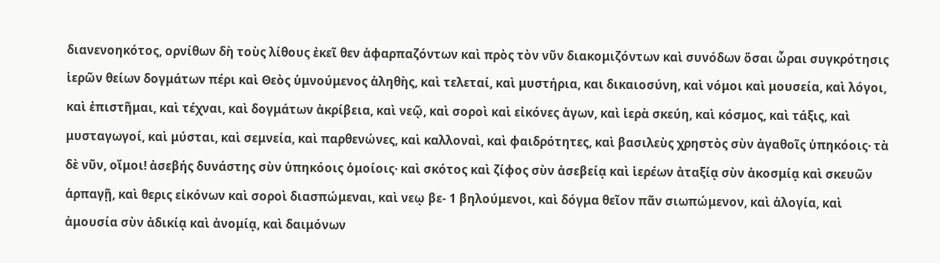διανενοηκότος, ορνίθων δὴ τοὺς λίθους ἐκεῖ θεν ἀφαρπαζόντων καὶ πρὸς τὸν νῦν διακομιζόντων καὶ συνόδων ὅσαι ὧραι συγκρότησις ἱερῶν θείων δογμάτων πέρι καὶ Θεὸς ὑμνούμενος ἀληθὴς, καὶ τελεταί, καὶ μυστήρια, και δικαιοσύνη, καὶ νόμοι καὶ μουσεία, καὶ λόγοι, καὶ ἐπιστῆμαι, καὶ τέχναι, καὶ δογμάτων ἀκρίβεια, καὶ νεῷ, καὶ σοροὶ καὶ εἰκόνες ἀγων, καὶ ἱερὰ σκεύη, καὶ κόσμος, καὶ τάξις, καὶ μυσταγωγοί, καὶ μύσται, καὶ σεμνεία, καὶ παρθενώνες, καὶ καλλοναὶ, καὶ φαιδρότητες, καὶ βασιλεὺς χρηστὸς σὺν ἀγαθοῖς ὑπηκόοις· τὰ δὲ νῦν, οἴμοι! ἀσεβής δυνάστης σὺν ὑπηκόοις ὁμοίοις· καὶ σκότος καὶ ζίφος σὺν ἀσεβείᾳ καὶ ἱερέων ἀταξίᾳ σὺν ἀκοσμίᾳ καὶ σκευῶν ἁρπαγῇ, καὶ θερις εἰκόνων καὶ σοροὶ διασπώμεναι, καὶ νεῳ βε- 1 βηλούμενοι, καὶ δόγμα θεῖον πᾶν σιωπώμενον, καὶ ἀλογία, καὶ ἀμουσία σὺν ἀδικίᾳ καὶ ἀνομίᾳ, καὶ δαιμόνων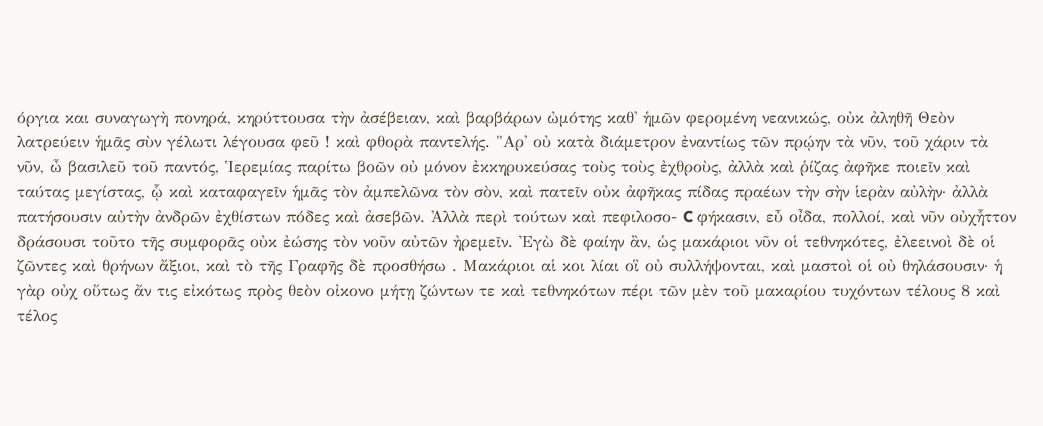όργια και συναγωγὴ πονηρά, κηρύττουσα τὴν ἀσέβειαν, καὶ βαρβάρων ὠμότης καθ' ἡμῶν φερομένη νεανικώς, οὐκ ἀληθῆ Θεὸν λατρεύειν ἡμᾶς σὺν γέλωτι λέγουσα φεῦ ! καὶ φθορὰ παντελής. "Αρ' οὐ κατὰ διάμετρον ἐναντίως τῶν πρῴην τὰ νῦν, τοῦ χάριν τὰ νῦν, ὦ βασιλεῦ τοῦ παντός, Ἱερεμίας παρίτω βοῶν οὐ μόνον ἐκκηρυκεύσας τοὺς τοὺς ἐχθροὺς, ἀλλὰ καὶ ῥίζας ἀφῆκε ποιεῖν καὶ ταύτας μεγίστας, ᾧ καὶ καταφαγεῖν ἡμᾶς τὸν ἀμπελῶνα τὸν σὸν, καὶ πατεῖν οὐκ ἀφῆκας πίδας πραέων τὴν σὴν ἱερὰν αὐλὴν· ἀλλὰ πατήσουσιν αὐτὴν ἀνδρῶν ἐχθίστων πόδες καὶ ἀσεβῶν. Ἀλλὰ περὶ τούτων καὶ πεφιλοσο- C φήκασιν, εὖ οἶδα, πολλοί, καὶ νῦν οὐχἧττον δράσουσι τοῦτο τῆς συμφορᾶς οὐκ ἐώσης τὸν νοῦν αὐτῶν ἠρεμεῖν. Ἐγὼ δὲ φαίην ἂν, ὡς μακάριοι νῦν οἱ τεθνηκότες, ἐλεεινοὶ δὲ οἱ ζῶντες καὶ θρήνων ἄξιοι, καὶ τὸ τῆς Γραφῆς δὲ προσθήσω . Μακάριοι αἱ κοι λίαι οἳ οὐ συλλήψονται, καὶ μαστοὶ οἱ οὐ θηλάσουσιν· ἡ γὰρ οὐχ οὕτως ἄν τις εἰκότως πρὸς θεὸν οἰκονο μήτῃ ζώντων τε καὶ τεθνηκότων πέρι τῶν μὲν τοῦ μακαρίου τυχόντων τέλους 8 καὶ τέλος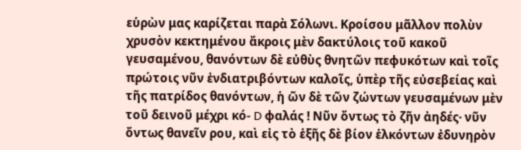εὑρὼν μας καρίζεται παρὰ Σόλωνι. Κροίσου μᾶλλον πολὺν χρυσὸν κεκτημένου ἄκροις μὲν δακτύλοις τοῦ κακοῦ γευσαμένου, θανόντων δὲ εὐθὺς θνητῶν πεφυκότων καὶ τοῖς πρώτοις νῦν ἐνδιατριβόντων καλοῖς, ὑπὲρ τῆς εὐσεβείας καὶ τῆς πατρίδος θανόντων, ἡ ῶν δὲ τῶν ζώντων γευσαμένων μὲν τοῦ δεινοῦ μέχρι κό- D φαλάς ! Νῦν ὄντως τὸ ζῆν ἀηδές· νῦν ὄντως θανεῖν ρου, καὶ εἰς τὸ ἑξῆς δὲ βίον ἑλκόντων ἐδυνηρὸν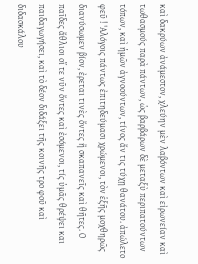καὶ δακρύων ἀνάμεστον, χλεύην μὲν λαβόντων καὶ εἰρωνείαν καὶ τωθασμούς παρὰ πάντων, ὡς βαρβάρων δὲ μεταξὺ περιπατούντων τόπων, καὶ ἡμῶν ἀγνοούντων, τίνος ἄν τις τύχῃ θανάτου. ἀπώλετο φεῦ ! 'Αλόγοις πάντως ἐπιτηδεύμασι χρώμενοι, τὸν ἑξῆς μοχθηρῶς διανύσωμεν βίον, ἐρεται τινὲς ὄντες ἢ σκαπανεῖς καὶ θῆτες. Ο παῖδες ἄθλιοι οἵ τε νῦν ὄντες καὶ ἐσόμενοι, τίς ὑμᾶς θρέψει και παιδαγωγήσει, καὶ τὸ δέον διδάξει τῆς κοινῆς τρο φοῦ καὶ διδασκάλου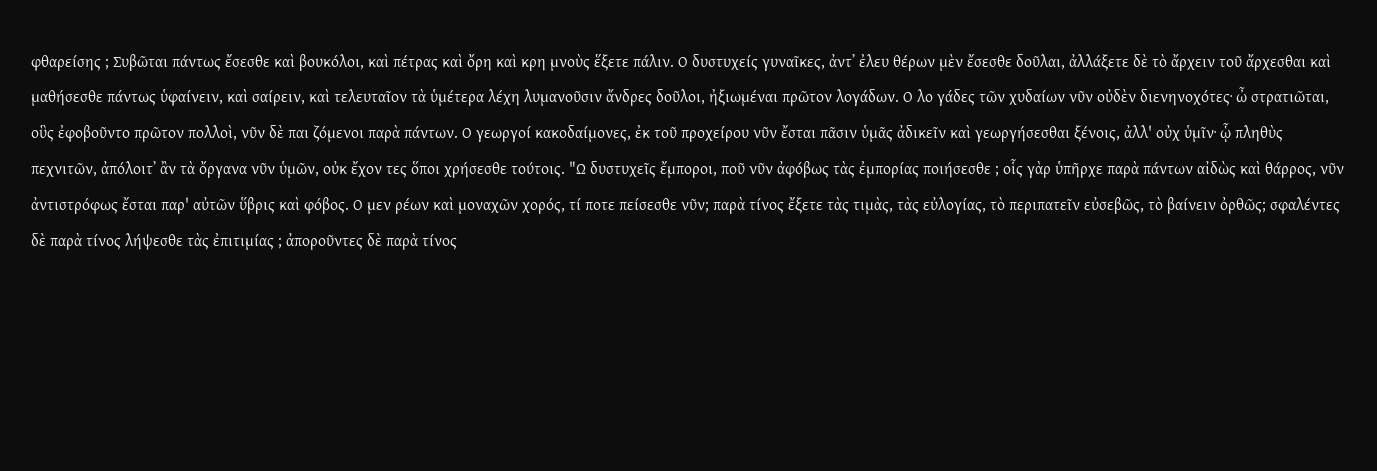φθαρείσης ; Συβῶται πάντως ἔσεσθε καὶ βουκόλοι, καὶ πέτρας καὶ ὄρη καὶ κρη μνοὺς ἕξετε πάλιν. Ο δυστυχείς γυναῖκες, ἀντ᾽ ἐλευ θέρων μὲν ἔσεσθε δοῦλαι, ἀλλάξετε δὲ τὸ ἄρχειν τοῦ ἄρχεσθαι καὶ μαθήσεσθε πάντως ὑφαίνειν, καὶ σαίρειν, καὶ τελευταῖον τὰ ὑμέτερα λέχη λυμανοῦσιν ἄνδρες δοῦλοι, ἠξιωμέναι πρῶτον λογάδων. Ο λο γάδες τῶν χυδαίων νῦν οὐδὲν διενηνοχότες· ὦ στρατιῶται, οὓς ἐφοβοῦντο πρῶτον πολλοὶ, νῦν δὲ παι ζόμενοι παρὰ πάντων. Ο γεωργοί κακοδαίμονες, ἐκ τοῦ προχείρου νῦν ἔσται πᾶσιν ὑμᾶς ἀδικεῖν καὶ γεωργήσεσθαι ξένοις, ἀλλ' οὐχ ὑμῖν· ᾧ πληθὺς πεχνιτῶν, ἀπόλοιτ᾽ ἂν τὰ ὄργανα νῦν ὑμῶν, οὐκ ἔχον τες ὅποι χρήσεσθε τούτοις. "Ω δυστυχεῖς ἔμποροι, ποῦ νῦν ἀφόβως τὰς ἐμπορίας ποιήσεσθε ; οἷς γὰρ ὑπῆρχε παρὰ πάντων αἰδὼς καὶ θάρρος, νῦν ἀντιστρόφως ἔσται παρ' αὐτῶν ὕβρις καὶ φόβος. Ο μεν ρέων καὶ μοναχῶν χορός, τί ποτε πείσεσθε νῦν; παρὰ τίνος ἔξετε τὰς τιμὰς, τὰς εὐλογίας, τὸ περιπατεῖν εὐσεβῶς, τὸ βαίνειν ὀρθῶς; σφαλέντες δὲ παρὰ τίνος λήψεσθε τὰς ἐπιτιμίας ; ἀποροῦντες δὲ παρὰ τίνος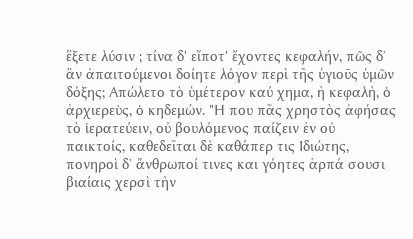ἕξετε λύσιν ; τίνα δ' εἴποτ' ἔχοντες κεφαλήν, πῶς δ᾽ ἂν ἀπαιτούμενοι δοίητε λόγον περὶ τῆς ὑγιοῦς ὑμῶν δόξης; Απώλετο τὸ ὑμέτερον καύ χημα, ἡ κεφαλὴ, ὁ ἀρχιερεὺς, ὁ κηδεμών. "Η που πᾶς χρηστὸς ἀφήσας τὸ ἱερατεύειν, οὐ βουλόμενος παίζειν ἐν οὐ παικτοίς, καθεδεῖται δὲ καθάπερ τις Ιδιώτης, πονηροὶ δ᾽ ἄνθρωποί τινες και γόητες ἁρπά σουσι βιαίαις χερσὶ τὴν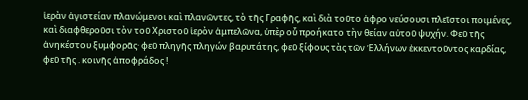ἱερὰν ἀγιστείαν πλανώμενοι καὶ πλανῶντες, τὸ τῆς Γραφῆς, καὶ διὰ τοῦτο ἀφρο νεύσουσι πλεῖστοι ποιμένες, καὶ διαφθεροῦσι τὸν τοῦ Χριστοῦ ἱερὸν ἀμπελῶνα, ὑπὲρ οὗ προήκατο τὴν θείαν αὐτοῦ ψυχήν. Φεῦ τῆς ἀνηκέστου ξυμφορᾶς· φεῦ πληγῆς πληγών βαρυτάτης, φεῦ ξίφους τὰς τῶν Ἑλλήνων ἐκκεντοῦντος καρδίας, φεῦ τῆς . κοινῆς ἀποφράδος !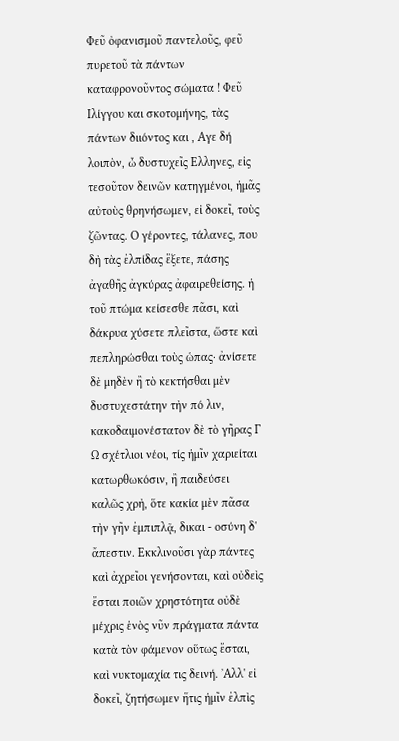Φεῦ ὀφανισμοῦ παντελοῦς, φεῦ πυρετοῦ τὰ πάντων καταφρονοῦντος σώματα ! Φεῦ Ιλίγγου και σκοτομήνης, τὰς πάντων διιόντος και , Αγε δή λοιπὸν, ὦ δυστυχεῖς Ελληνες, εἰς τεσοῦτον δεινῶν κατηγμένοι, ἡμᾶς αὐτοὺς θρηνήσωμεν, εἰ δοκεῖ, τοὺς ζῶντας. Ο γέροντες, τάλανες, που δὴ τὰς ἐλπίδας ἕξετε, πάσης ἀγαθῆς ἀγκύρας ἀφαιρεθείσης. ἡ τοῦ πτώμα κείσεσθε πᾶσι, καὶ δάκρυα χύσετε πλεῖστα, ὥστε καὶ πεπληρώσθαι τοὺς ὡπας· ἀνίσετε δὲ μηδὲν ἢ τὸ κεκτήσθαι μὲν δυστυχεστάτην τὴν πό λιν, κακοδαιμονέστατον δὲ τὸ γῆρας Γ Ω σχέτλιοι νέοι, τίς ἡμῖν χαριείται κατωρθωκόσιν, ἢ παιδεύσει καλῶς χρὴ, ὅτε κακία μὲν πᾶσα τὴν γῆν ἐμπιπλᾷ, δικαι - οσύνη δ' ἄπεστιν. Εκκλινοῦσι γὰρ πάντες καὶ ἀχρεῖοι γενήσονται, καὶ οὐδεὶς ἔσται ποιῶν χρηστότητα οὐδὲ μέχρις ἑνὸς νῦν πράγματα πάντα κατὰ τὸν φάμενον οὕτως ἔσται, καὶ νυκτομαχία τις δεινή. ᾿Αλλ' εἰ δοκεῖ, ζητήσωμεν ἥτις ἡμῖν ἐλπὶς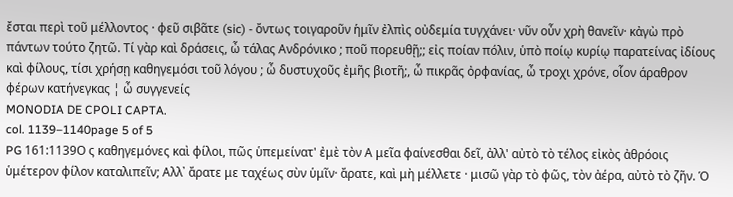ἔσται περὶ τοῦ μέλλοντος · φεῦ σιβᾶτε (sic) - ὄντως τοιγαροῦν ἡμῖν ἐλπὶς οὐδεμία τυγχάνει· νῦν οὖν χρὴ θανεῖν· κἀγὼ πρὸ πάντων τούτο ζητῶ. Τί γὰρ καὶ δράσεις, ὦ τάλας Ανδρόνικο ; ποῦ πορευθῇ;; εἰς ποίαν πόλιν, ὑπὸ ποίῳ κυρίῳ παρατείνας ἰδίους καὶ φίλους, τίσι χρήσῃ καθηγεμόσι τοῦ λόγου ; ὦ δυστυχοῦς ἐμῆς βιοτῆ;, ὦ πικρᾶς ὀρφανίας, ὦ τροχι χρόνε, οἷον άραθρον φέρων κατήνεγκας ¦ ὦ συγγενείς
MONODIA DE CPOLI CAPTA.
col. 1139–1140page 5 of 5
PG 161:1139Ο ς καθηγεμόνες καὶ φίλοι, πῶς ὑπεμείνατ' ἐμὲ τὸν Α μεῖα φαίνεσθαι δεῖ, ἀλλ' αὐτὸ τὸ τέλος εἰκὸς ἀθρόοις ὑμέτερον φίλον καταλιπεῖν; Αλλ᾿ ἄρατε με ταχέως σὺν ὑμῖν· ἄρατε, καὶ μὴ μέλλετε · μισῶ γὰρ τὸ φῶς, τὸν ἀέρα, αὐτὸ τὸ ζῆν. Ὁ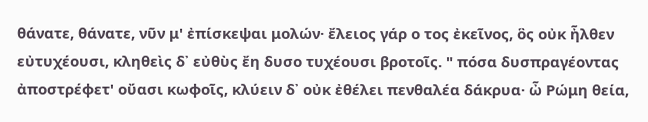θάνατε, θάνατε, νῦν μ' ἐπίσκεψαι μολών· ἔλειος γάρ ο τος ἐκεῖνος, ὃς οὐκ ἦλθεν εὐτυχέουσι, κληθεὶς δ᾽ εὐθὺς ἔη δυσο τυχέουσι βροτοῖς. " πόσα δυσπραγέοντας ἀποστρέφετ' οὔασι κωφοῖς, κλύειν δ᾽ οὐκ ἐθέλει πενθαλέα δάκρυα· ὦ Ρώμη θεία,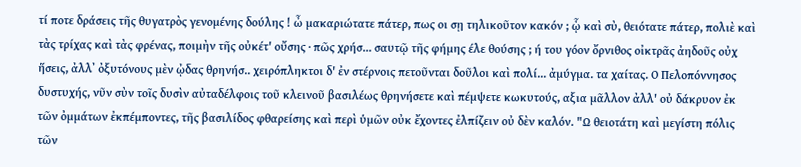τί ποτε δράσεις τῆς θυγατρὸς γενομένης δούλης ! ὦ μακαριώτατε πάτερ, πως οι σῃ τηλικοῦτον κακόν ; ᾧ καὶ σὺ, θειότατε πάτερ, πολιὲ καὶ τὰς τρίχας καὶ τὰς φρένας, ποιμὴν τῆς οὐκέτ' οὔσης · πῶς χρήσ... σαυτῷ τῆς φήμης έλε θούσης ; ή του γόον ὄρνιθος οἰκτρᾶς ἀηδοῦς οὐχ ἥσεις, ἀλλ᾽ ὀξυτόνους μὲν ᾠδας θρηνήσ.. χειρόπληκτοι δ' ἐν στέρνοις πετοῦνται δοῦλοι καὶ πολί... ἀμύγμα. τα χαίτας. Ο Πελοπόννησος δυστυχής, νῦν σὺν τοῖς δυσὶν αὐταδέλφοις τοῦ κλεινοῦ βασιλέως θρηνήσετε καὶ πέμψετε κωκυτούς, αξια μᾶλλον ἀλλ' οὐ δάκρυον ἐκ τῶν ὀμμάτων ἐκπέμποντες, τῆς βασιλίδος φθαρείσης καὶ περὶ ὑμῶν οὐκ ἔχοντες ἐλπίζειν οὐ δὲν καλόν. "Ω θειοτάτη καὶ μεγίστη πόλις τῶν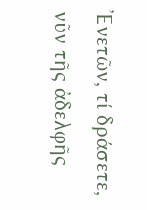Ἐνετῶν, τί δράσετε, νῦν τῆς ἀδελφῆς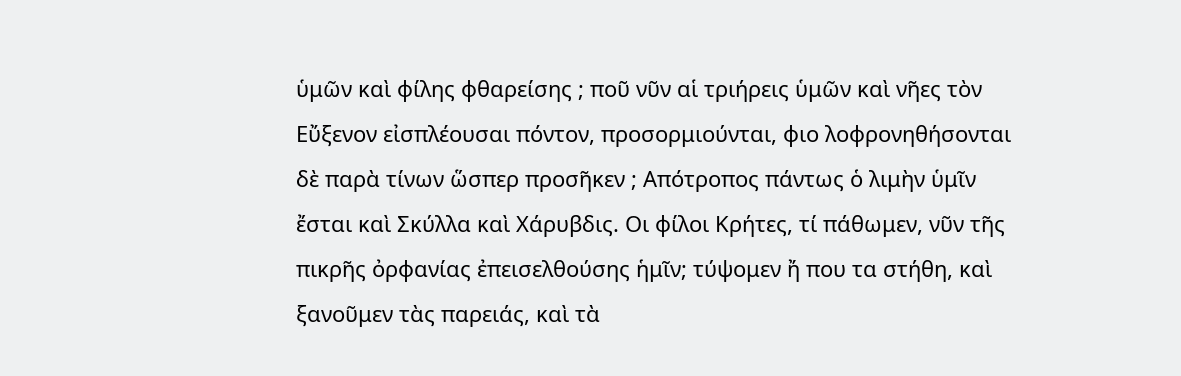ὑμῶν καὶ φίλης φθαρείσης ; ποῦ νῦν αἱ τριήρεις ὑμῶν καὶ νῆες τὸν Εὔξενον εἰσπλέουσαι πόντον, προσορμιούνται, φιο λοφρονηθήσονται δὲ παρὰ τίνων ὥσπερ προσῆκεν ; Απότροπος πάντως ὁ λιμὴν ὑμῖν ἔσται καὶ Σκύλλα καὶ Χάρυβδις. Οι φίλοι Κρήτες, τί πάθωμεν, νῦν τῆς πικρῆς ὀρφανίας ἐπεισελθούσης ἡμῖν; τύψομεν ἤ που τα στήθη, καὶ ξανοῦμεν τὰς παρειάς, καὶ τὰ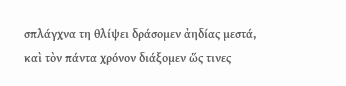σπλάγχνα τη θλίψει δράσομεν ἀηδίας μεστά, καὶ τὸν πάντα χρόνον διάξομεν ὥς τινες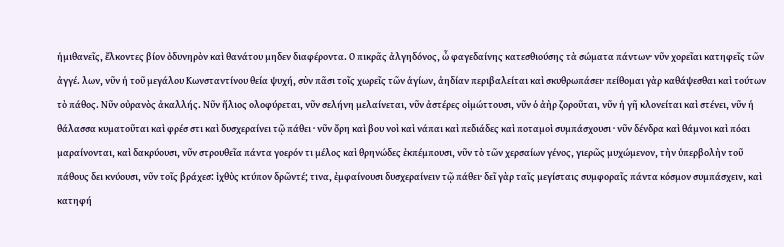ἡμιθανεῖς, ἔλκοντες βίον ὀδυνηρὸν καὶ θανάτου μηδεν διαφέροντα. Ο πικρᾶς ἀλγηδόνος, ὦ φαγεδαίνης κατεσθιούσης τὰ σώματα πάντων· νῦν χορεῖαι κατηφεῖς τῶν ἀγγέ. λων, νῦν ἡ τοῦ μεγάλου Κωνσταντίνου θεία ψυχή, σὺν πᾶσι τοῖς χωρεῖς τῶν ἁγίων, ἀηδίαν περιβαλείται καὶ σκυθρωπάσει· πείθομαι γὰρ καθάψεσθαι καὶ τούτων τὸ πάθος. Νῦν οὐρανὸς ἀκαλλής. Νῦν ἥλιος ολοφύρεται, νῦν σελήνη μελαίνεται, νῦν ἀστέρες οἰμώττουσι, νῦν ὁ ἀὴρ ζοροῦται, νῦν ἡ γῆ κλονείται καὶ στένει, νῦν ἡ θάλασσα κυματοῦται καὶ φρέσ στι καὶ δυσχεραίνει τῷ πάθει · νῦν ὄρη καὶ βου νοὶ καὶ νάπαι καὶ πεδιάδες καὶ ποταμοὶ συμπάσχουσι · νῦν δένδρα καὶ θάμνοι καὶ πόαι μαραίνονται, καὶ δακρύουσι, νῦν στρουθεῖα πάντα γοερόν τι μέλος καὶ θρηνώδες ἐκπέμπουσι, νῦν τὸ τῶν χερσαίων γένος, γιερῶς μυχώμενον, τὴν ὑπερβολὴν τοῦ πάθους δει κνύουσι, νῦν τοῖς βράχεσ: ἰχθὺς κτύπον δρῶντέ; τινα, ἐμφαίνουσι δυσχεραίνειν τῷ πάθει· δεῖ γὰρ ταῖς μεγίσταις συμφοραῖς πάντα κόσμον συμπάσχειν, καὶ κατηφή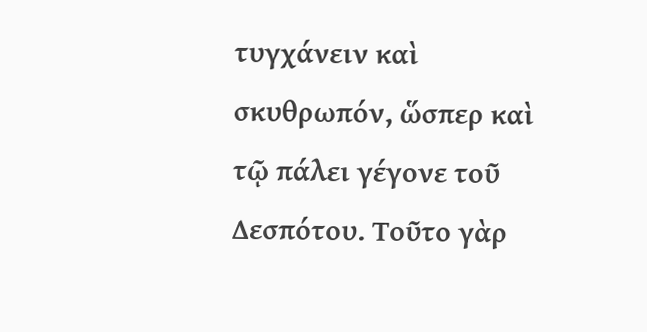τυγχάνειν καὶ σκυθρωπόν, ὥσπερ καὶ τῷ πάλει γέγονε τοῦ Δεσπότου. Τοῦτο γὰρ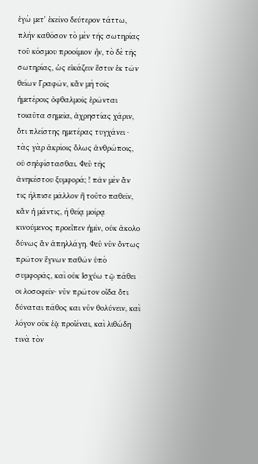ἐγὼ μετ' ἐκεῖνο δεύτερον τάττω, πλήν καθόσον τὸ μὲν τῆς σωτηρίας τοῦ κόσμου προοίμιον ἦν, τὸ δὲ τῆς σωτηρίας, ὡς εἰκάζειν ἔστιν ἐκ τῶν θείων Γραφῶν, κἂν μὴ τοῖς ἡμετέροις ὀφθαλμοῖς ἐρῶνται τοιαῦτα σημεῖα, ἀχρηστίας χάριν, ὅτι πλείστης ημετέρας τυγχάνει · τὰς γὰρ ἀκρίοις ὅλως ἀνθρώποις, οὐ σηἐφίστασθαι. Φεῦ τῆς ἀνηκέστου ξυμφορά; ! πᾶν μὲν ἄν τις ήλπισε μᾶλλον ἢ τοῦτο παθεῖν, κἂν ἡ μάντις, ή θείᾳ μοίρᾳ κινούμενος προεἶπεν ἡμῖν, οὐκ ἀκολο δύνως ἂν ἀπηλλάγη. Φεῦ νῦν ὄντως πρῶτον ἔγνων παθῶν ὑπὸ συμφορᾶς, καὶ οὐκ Ισχύω τῷ πάθει οι λοσοφεῖν· νῦν πρῶτον οἶδα ὅτι δύναται πάθος και νῦν θολύνειν, καὶ λόγον οὐκ ἐᾷ προϊέναι, καὶ λιθώδη τινὰ τὸν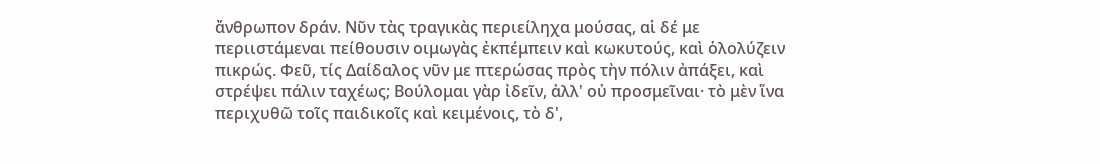ἄνθρωπον δράν. Νῦν τὰς τραγικὰς περιείληχα μούσας, αἱ δέ με περιιστάμεναι πείθουσιν οιμωγὰς ἐκπέμπειν καὶ κωκυτούς, καὶ ὁλολύζειν πικρώς. Φεῦ, τίς Δαίδαλος νῦν με πτερώσας πρὸς τὴν πόλιν ἀπάξει, καὶ στρέψει πάλιν ταχέως; Βούλομαι γὰρ ἰδεῖν, ἀλλ' οὐ προσμεῖναι· τὸ μὲν ἵνα περιχυθῶ τοῖς παιδικοῖς καὶ κειμένοις, τὸ δ',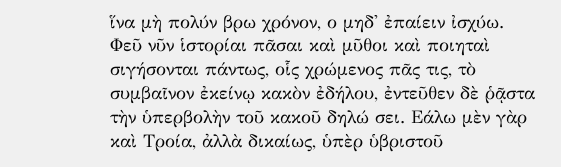ἵνα μὴ πολύν βρω χρόνον, ο μηδ' ἐπαίειν ἰσχύω. Φεῦ νῦν ἱστορίαι πᾶσαι καὶ μῦθοι καὶ ποιηταὶ σιγήσονται πάντως, οἷς χρώμενος πᾶς τις, τὸ συμβαῖνον ἐκείνῳ κακὸν ἐδήλου, ἐντεῦθεν δὲ ῥᾷστα τὴν ὑπερβολὴν τοῦ κακοῦ δηλώ σει. Εάλω μὲν γὰρ καὶ Τροία, ἀλλὰ δικαίως, ὑπὲρ ὑβριστοῦ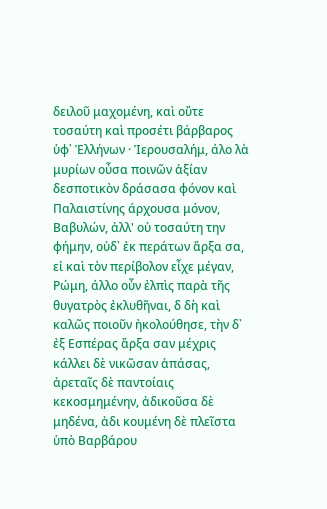δειλοῦ μαχομένη, καὶ οὔτε τοσαύτη καὶ προσέτι βάρβαρος ὑφ᾽ Ἑλλήνων · Ἱερουσαλήμ, άλο λὰ μυρίων οὖσα ποινῶν ἀξίαν δεσποτικὸν δράσασα φόνον καὶ Παλαιστίνης άρχουσα μόνον, Βαβυλών, ἀλλ' οὐ τοσαύτη την φήμην, οὐδ᾽ ἐκ περάτων ἄρξα σα, εἰ καὶ τὸν περίβολον εἶχε μέγαν, Ρώμη, άλλο οὖν ἐλπὶς παρὰ τῆς θυγατρὸς ἐκλυθῆναι, δ δὴ καὶ καλῶς ποιοῦν ἠκολούθησε, τὴν δ᾽ ἐξ Εσπέρας ἄρξα σαν μέχρις κάλλει δὲ νικῶσαν ἁπάσας, ἀρεταῖς δὲ παντοίαις κεκοσμημένην, ἀδικοῦσα δὲ μηδένα, ἀδι κουμένη δὲ πλεῖστα ὑπὸ Βαρβάρου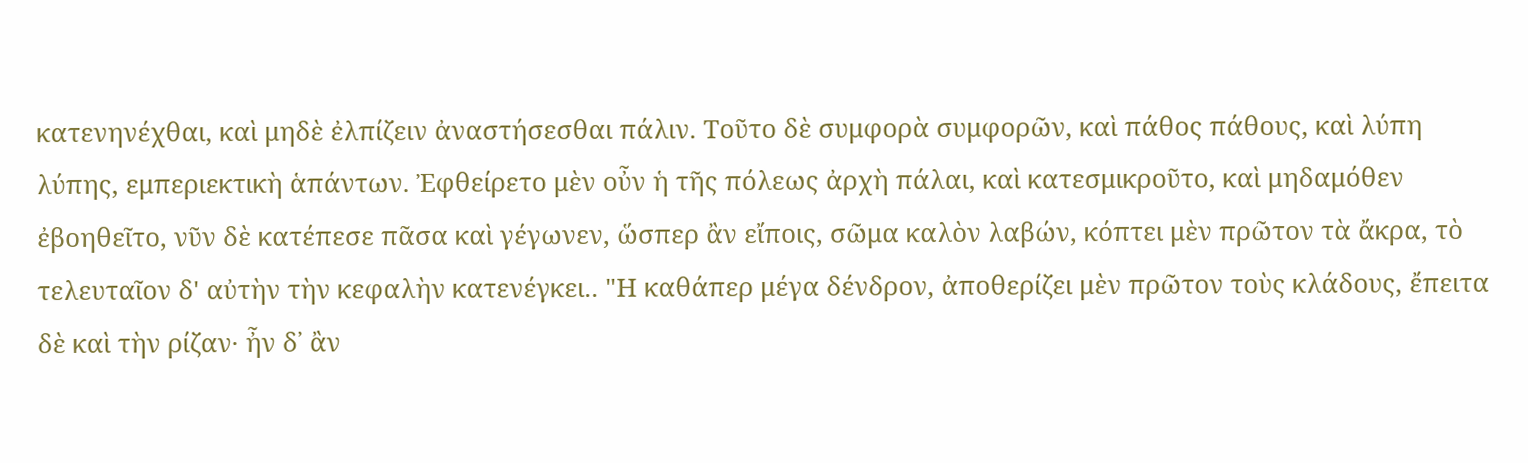κατενηνέχθαι, καὶ μηδὲ ἐλπίζειν ἀναστήσεσθαι πάλιν. Τοῦτο δὲ συμφορὰ συμφορῶν, καὶ πάθος πάθους, καὶ λύπη λύπης, εμπεριεκτικὴ ἁπάντων. Ἐφθείρετο μὲν οὖν ἡ τῆς πόλεως ἀρχὴ πάλαι, καὶ κατεσμικροῦτο, καὶ μηδαμόθεν ἐβοηθεῖτο, νῦν δὲ κατέπεσε πᾶσα καὶ γέγωνεν, ὥσπερ ἂν εἴποις, σῶμα καλὸν λαβών, κόπτει μὲν πρῶτον τὰ ἄκρα, τὸ τελευταῖον δ' αὐτὴν τὴν κεφαλὴν κατενέγκει.. "Η καθάπερ μέγα δένδρον, ἀποθερίζει μὲν πρῶτον τοὺς κλάδους, ἔπειτα δὲ καὶ τὴν ρίζαν· ἦν δ᾽ ἂν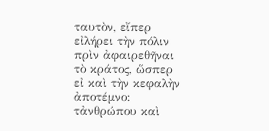ταυτὸν, εἴπερ εἰλήρει τὴν πόλιν πρὶν ἀφαιρεθῆναι τὸ κράτος, ὥσπερ εἰ καὶ τὴν κεφαλὴν ἀποτέμνο: τἀνθρώπου καὶ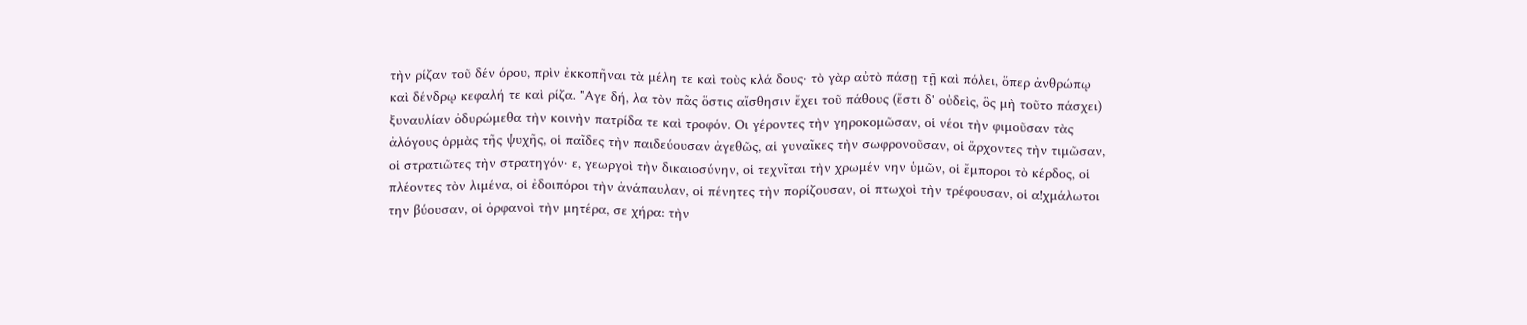τὴν ρίζαν τοῦ δέν όρου, πρὶν ἐκκοπῆναι τὰ μέλη τε καὶ τοὺς κλά δους· τὸ γὰρ αὐτὸ πάσῃ τῇ καὶ πόλει, ὅπερ ἀνθρώπῳ καὶ δένδρῳ κεφαλή τε καὶ ρίζα. "Αγε δή, λα τὸν πᾶς ὅστις αἴσθησιν ἔχει τοῦ πάθους (ἔστι δ' οὐδεὶς, ὃς μὴ τοῦτο πάσχει) ξυναυλίαν ὀδυρώμεθα τὴν κοινὴν πατρίδα τε καὶ τροφόν. Οι γέροντες τὴν γηροκομῶσαν, οἱ νέοι τὴν φιμοῦσαν τὰς ἀλόγους ὁρμὰς τῆς ψυχῆς, οἱ παῖδες τὴν παιδεύουσαν ἀγεθῶς, αἱ γυναῖκες τὴν σωφρονοῦσαν, οἱ ἄρχοντες τὴν τιμῶσαν, οἱ στρατιῶτες τὴν στρατηγόν· ε, γεωργοὶ τὴν δικαιοσύνην, οἱ τεχνῖται τὴν χρωμέν νην ὑμῶν, οἱ ἔμποροι τὸ κέρδος, οἱ πλέοντες τὸν λιμένα, οἱ ἐδοιπόροι τὴν ἀνάπαυλαν, οἱ πένητες τὴν πορίζουσαν, οἱ πτωχοὶ τὴν τρέφουσαν, οἱ α!χμάλωτοι την βύουσαν, οἱ ὀρφανοὶ τὴν μητέρα, σε χήρα: τὴν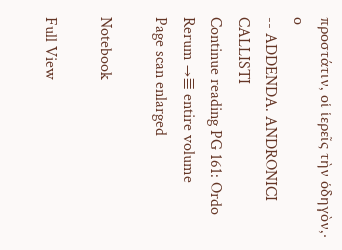προστάτιν, οἱ ἱερεῖς τὴν ὁδηγὸν,· ο
-- ADDENDA. ANDRONICI CALLISTI
Continue reading PG 161: Ordo Rerum →≣ entire volume
Page scan enlarged

Notebook

Full View